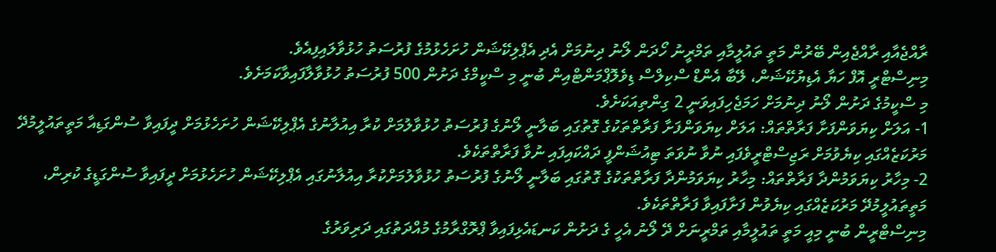ރާއްޖެއާއި ރާއްޖެއިން ބޭރުން މަތީ ތައުލީމާއި ތަމްރީނު ހޯދަން ލޯނު ދިނުމަށް އެދި އެޕްލިކޭޝަން ހުށަހެޅުމުގެ ފުރުސަތު ހުޅުވާލައިފިއެވެ.
މިނިސްޓްރީ އޮފް ހަޔާ އެޑިޔުކޭޝަން، ލޭބާ އެންޑް ސްކިލްސް ޑިވެލޮޕްމަންޓްއިން ބުނީ މި ސްކީމްގެ ދަށުން 500 ފުރުސަތު ހުޅުވާލާފައިވާކަމަށެވެ.
މި ސްކީމުގެ ދަށުން ލޯނު ދިނުމަށް ހަމަޖެހިފައިވަނީ 2 ގިންތިއަކަށެވެ.
1- އަލަށް ކިޔަވަންފަށާ ފަރާތްތައް: އަލަށް ކިޔަވަންފަށާ ފަރާތްތަކުގެ ގޮތުގައި ބަލާނީ ލޯނުގެ ފުރުސަތު ހުޅުވާލުމަށް ކުރާ އިއުލާނުގެ އެޕްލިކޭޝަން ހުށަހެޅުމަށް ދީފައިވާ ސުންގަޑިއާ މަތީތައުލީމުދޭ މަރުކަޒެއްގައި ކިޔެވުމަށް ރަޖިސްޓްރީވެފައި ނުވާ ނުވަތަ ޓިއުޝަންފީ ދައްކައިފައި ނުވާ ފަރާތްތަކެވެ.
2- މިހާރު ކިޔަވަމުންދާ ފަރާތްތައް: މިހާރު ކިޔަވަމުންދާ ފަރާތްތަކުގެ ގޮތުގައި ބަލާނީ ލޯނުގެ ފުރުސަތު ހުޅުވާލުމަށްކުރާ އިއުލާނުގައި އެޕްލިކޭޝަން ހުށަހެޅުމަށް ދީފައިވާ ސުންގަޑީގެ ކުރިން، މަތީތައުލީމުދޭ މަރުކަޒެއްގައި ކިޔެވުން ފަށާފައިވާ ފަރާތްތަކެވެ.
މިނިސްޓްރީން ބުނީ މިއީ މަތީ ތައުލީމާއި ތަމްރީނަށް ދޭ ލޯނު އެހީ ގެ ދަށުން ކަނޑައެޅިފައިވާ ޕްރޮގްރާމުގެ މުއްދަތުގައި ދަރިވަރުގެ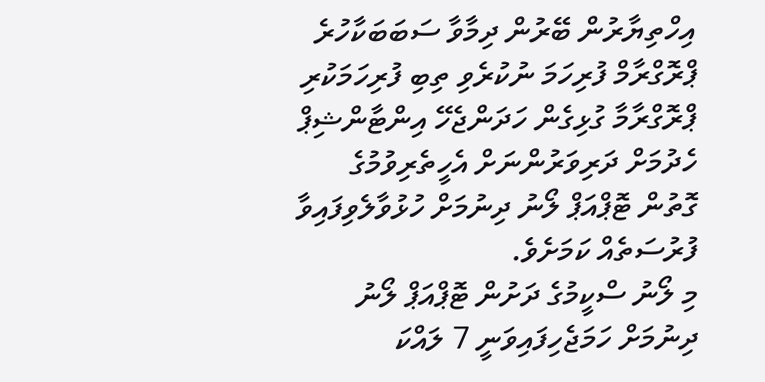އިހްތިޔާރުން ބޭރުން ދިމާވާ ސަބަބަކާހުރެ ޕްރޮގްރާމް ފުރިހަމަ ނުކުރެވި ތިބި ފުރިހަމަކުރި ޕްރޮގްރާމާ ގުޅިގެން ހަދަންޖެހޭ އިންޓާންޝިޕް ހެދުމަށް ދަރިވަރުންނަށް އެހީތެރިވުމުގެ ގޮތުން ޓޮޕްއަޕް ލޯނު ދިނުމަށް ހުޅުވާލެވިފައިވާ ފުރުސަތެއް ކަމަށެވެ.
މި ލޯނު ސްކީމުގެ ދަށުން ޓޮޕްއަޕް ލޯނު ދިނުމަށް ހަމަޖެހިފައިވަނީ 7 ލައްކަ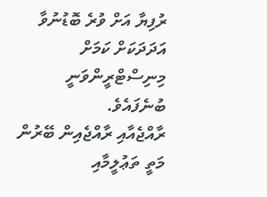ރުފިޔާ އަށް ވުރެ ބޮޑުނުވާ އަދަދަކަށް ކަމަށް މިނިސްޓްރީންވަނީ ބުނެފައެވެ.
ރާއްޖެއާއި ރާއްޖެއިން ބޭރުން މަތީ ތަޢުލީމާއި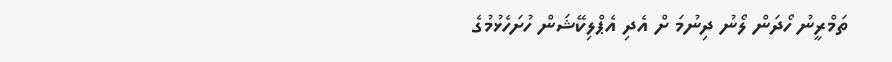ތަމްރީނު ހޯދަން ލޯނު ދިނުމަ ށް އެދި އެޕްލިކޭޝަން ހުށަހެޅުމުގެ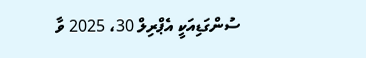ސުންގަޑިއަކީ އެޕްރިލް 30، 2025 ވާ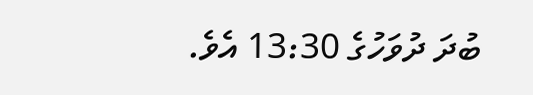ބުދަ ދުވަހުގެ 13:30 އެވެ.